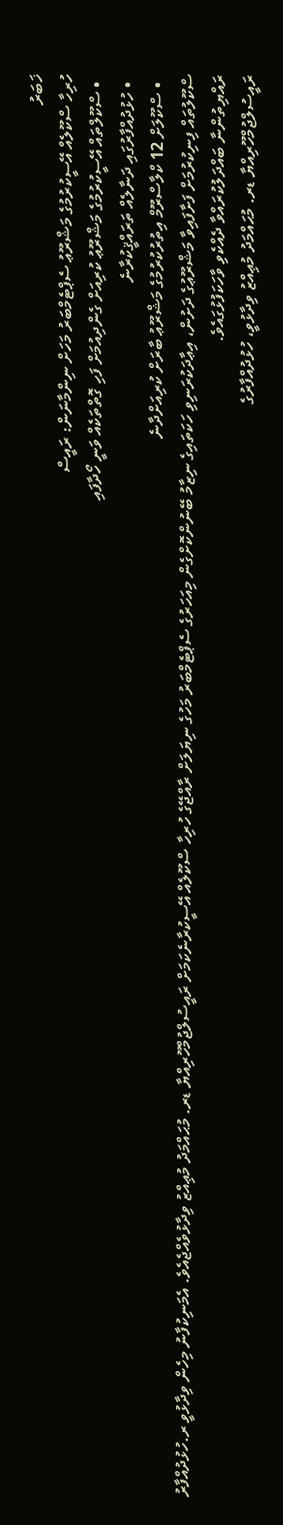ޚަބަރު
ހުރިހާ ސްކޫލެއް އޭސީކުރުމުގެ މަޝްރޫޢު ސެޕްޓެމްބަރު މަހަށް ނިންމާނަން: ރައީސް
  • ސްކޫލްތައް އޭސީކުރުމުގެ މަޝްރޫޢު ކުރިއަށް ގެންދިއުމަށް ފަހި ގޮތްތަކެއް ވަނީ ހޯދާފައި
  • ހުޅުދުއްފާރުގައި ދަނާލެއް ތަރައްޤީކުރާނެ
  • ސްކޫލަށް 12 ކްލާސްރޫމް އިތުރުކުރުމުގެ މަޝްރޫޢު ބާރަށް ކުރިއަށްދާނެ
ސްކޫލުތައް ފިނިކުރުމަށް ފަށާފައިވާ މަޝްރޫޢުގެ ދަށުން، އިޢާދަކުރަނިވި ހަކަތައިގެ ނިޒާމު ބޭނުންކޮށްގެން މިއަހަރުގެ ސެޕްޓެމްބަރު މަހުގެ ނިޔަލަށް ރާއްޖޭގެ ހުރިހާ ސްކޫލެއް އޭސީކުރާނެކަމަށް ރައީސުލްޖުމްހޫރިއްޔާ ޑރ. މުޙައްމަދު މުޢިއްޒު ވިދާޅުވެއްޖެއެވެ. އެމަނިކުފާނު މިހެން ވިދާޅުވީ ރ.ހުޅުދުއްފާރު ރައްޔިތުންނާ ބައްދަލުކުރައްވާ ދެއްކެވި ވާހަކަފުޅުގައެވެ.
ރައީސުލްޖުމްހޫރިއްޔާ ޑރ. މުޙައްމަދު މުޢިއްޒު ވިދާޅުވީ، ހުޅުދުއްފާރުގެ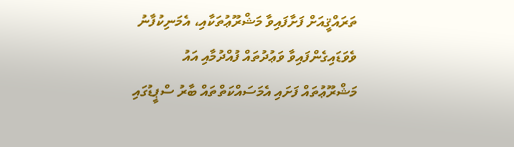ތަރައްޤީއަށް ފަށާފައިވާ މަޝްރޫޢުތަކާއި، އެމަނިކުފާނު ވެވަޑައިގެންފައިވާ ވަޢުދުތައް ފުއްދުމާއި އައު މަޝްރޫޢުތައް ފަށައި އެމަސައްކަތްތައް ބާރު ސްޕީޑުގައި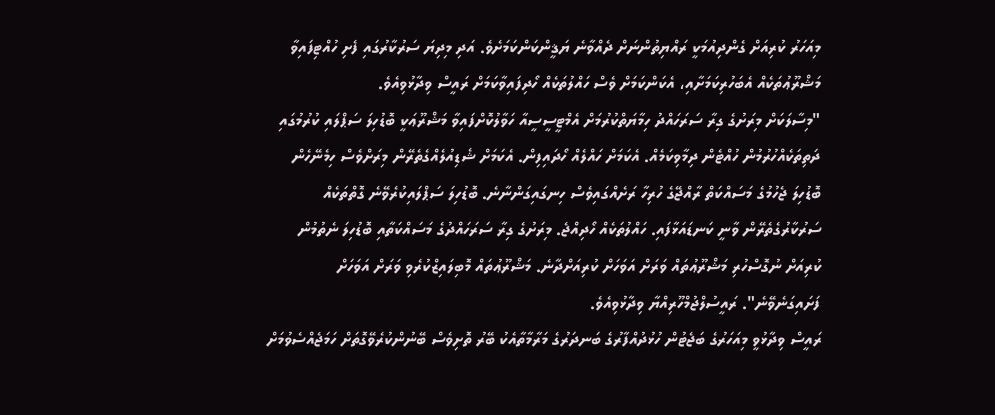މިއަހަރު ކުރިއަށް ގެންދިއުމަކީ ރައްޔިތުންނަށް ދެއްވާނެ ޔަޤީންކަންކަމަށެވެ. އަދި މިދިޔަ ސަރުކާރުގައި ފެށި ހުއްޓިފައިވާ މަޝްރޫޢުތަކެއް އެބަހުރިކަމަށާއި، އެކަންކަމަށް ވެސް ހައްލުތަކެއް ހޯދިފައިވާކަމަށް ރައީސް ވިދާޅުވިއެވެ.
"މިސާލަކަށް މިރަށުގެ ގިރާ ސަރަހައްދު ހިމާޔަތްކުރުމަށް އެމްޓީސީސީއާ ހަވާލުކޮށްފައިވާ މަޝްރޫޢަކީ ބޮޑުހިލަ ސަޕްލައި ކުރުމުގައި ދަތިތަކެއްހުރުމުން ހުއްޓެން ދިމާވިކަމެއް. އެކަމަށް ހައްލެއް ހޯދައިފިން. އެކަމަށް ޝެޑިއުލެއްގެތެރޭން މިރަށްވެސް ހިމެނޭހެން ބޮޑުހިލަ ޖެހުމުގެ މަސައްކަތް ރާއްޖޭގެ ހުރިހާ ރަށެއްގައިވެސް ހިނގައިގަންނާނެ. ބޮޑުހިލަ ސަޕްލައިކުރެވޭނެ ގޮތްތަކެއް ސަރުކާރުގެތެރޭން ވާނީ ކަނޑައަޅާފައި. ހައްލުތަކެއް ހޯދިއްޖެ. މިރަށުގެ ގިރާ ސަރަހައްދުގެ މަސައްކަތާއި ބޮޑުހިލަ ނެތުމުން ކުރިއަށް ނުގޮސްހުރި މަޝްރޫޢުތައް ވަރަށް އަވަހަށް ކުރިއަށްދާނެ. މަޝްރޫޢުތައް މޮބިލައިޒްކުރެވި ވަރަށް އަވަހަށް ފަށައިގަނެވޭނެ". ރައީސުލްޖުމްހޫރިއްޔާ ވިދާޅުވިއެވެ.
ރައީސް ވިދާޅުވީ މިއަހަރުގެ ބަޖެޓުން ހުޅުދުއްފާރުގެ ބަނދަރުގެ މަރާމާތާއެކު ބޭރު ތޮށިވެސް ބޭނުންކުރެވޭގޮތަށް ހަމަޖެއްސެވުމަށް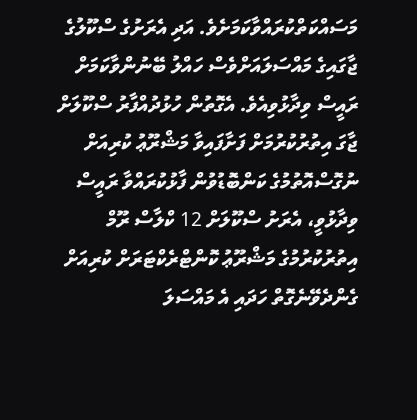މަސައްކަތްކުރައްވާކަމަށެވެ. އަދި އެރަށުގެ ސްކޫލުގެ ޖާގައިގެ މައްސަލައަށްވެސް ހައްލު ބޭނުންވާކަމަށް ރައީސް ވިދާޅުވިއެވެ. އެގޮތުން ހުޅުދުއްފާރު ސްކޫލަށް ޖާގަ އިތުރުކުރުމަށް ފަށާފައިވާ މަޝްރޫޢު ކުރިއަށް ނުގޮސްއޮތުމުގެ ކަންބޮޑުވުން ފާޅުކުރައްވާ ރައީސް ވިދާޅުވީ، އެރަށު ސްކޫލަށް 12 ކްލާސް ރޫމް އިތުރުކުރުމުގެ މަޝްރޫޢު ކޮންޓްރެކްޓަރަށް ކުރިއަށް ގެންދެވޭނެގޮތް ހަދައި އެ މައްސަލަ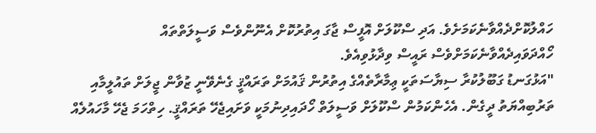ހައްލުކޮށްދެއްވާނެކަމަށެވެ. އަދި ސްކޫލަށް އޮފީސް ޖާގަ އިތުރުކޮށް އެނޫންވެސް ވަސީލަތްތައް ހޯއްދަވައިދެއްވާނެކަމަށްވެސް ރައީސް ވިދާޅުވިއެވެ.
"އަޅުގަނޑު ގަބޫލުކުރާ ސިޔާސަތަކީ ޢިމާރާތެއްގެ އިތުރުން ޤައުމަށް ތަރައްޤީ ގެނެވޭނީ ޒުވާން ޖީލަށް ތައުލީމާއި ތަރުބިއްޔަތު ދީގެން. އެހެންކަމުން ސްކޫލަށް ވަސީލަތް ހޯދައިދިނުމަކީ ވަށައިޖެހޭ ތަރައްޤީ. ހިތްހަމަ ޖެހޭ މާހައުލެއް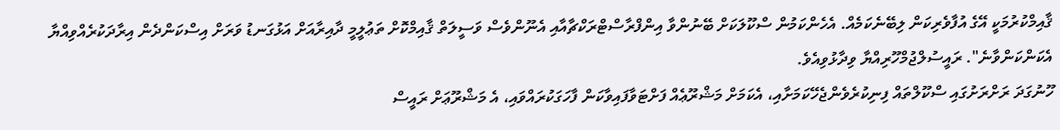ޤާއިމްކުރުމަކީ އޭގެ އުފާވެރިކަން ލިބޭނެކަމެއް. އެހެންކަމުން ސްކޫލަކަށް ބޭނުންވާ އިންފްރާސްޓްރަކްޗާއާއި އެނޫންވެސް ވަސީލަތް ޤާއިމްކޮށް ތަޢުލީމީ ދާއިރާއަށް އަޅުގަނޑު ވަރަށް އިސްކަންދެން އިރާދަކުރެއްވިއްޔާ އެކަންކަންވާނެ". ރައީސުލްޖުމްހޫރިއްޔާ ވިދާޅުވިއެވެ.
ހޫނުގަދަ ރަށްރަށުގައި ސްކޫލްތައް ފިނިކުރެވެންޖެހޭކަމަށާއި، އެކަމަށް މަޝްރޫޢެއް ފަށްޓަވާފައިވާކަން ފާހަގަކުރައްވައި، އެ މަޝްރޫޢަށް ރައީސް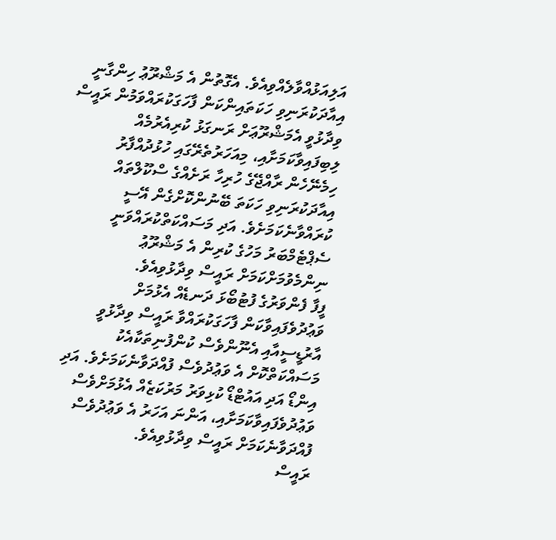އަލިއަޅުއްވާލެއްވިއެވެ. އެގޮތުން އެ މަޝްރޫޢު ހިންގާނީ އިއާދަކުރަނިވި ހަކަތައިންކަން ފާހަގަކުރައްވަމުން ރައީސް ވިދާޅުވީ އެމަޝްރޫޢަށް ރަނގަޅު ކުރިއެރުމެއް ލިބިފައިވާކަމަށާއި، މިއަހަރުތެރޭގައި ހުޅުދުއްފާރު ހިމެނޭހެން ރާއްޖޭގެ ހުރިހާ ރަށެއްގެ ސްކޫލްތައް އިއާދަކުރަނިވި ހަކަތަ ބޭނުންކޮށްގެން އޭސީ ކުރައްވާނެކަމަށެވެ. އަދި މަސައްކަތްކުރައްވަނީ ސެޕްޓެމްބަރު މަހުގެ ކުރިން އެ މަޝްރޫޢު ނިންމެވުމަށްކަމަށް ރައީސް ވިދާޅުވިއެވެ.
ފީފާ ފެންވަރުގެ ފުޓުބޯޅަ ދަނޑެއް އެޅުމަށް ވަޢުދުވެފައިވާކަން ފާހަގަކުރައްވާ ރައީސް ވިދާޅުވީ އާރުޑީސީއާއި އެނޫންވެސް ކުންފުނިތަކާއެކު މަސައްކަތްކޮށް އެ ވަޢުދުވެސް ފުއްދަވާނެކަމަށެވެ. އަދި އިންޑޯ އަދި އައުޓްޑޯ ކުޅިވަރު މަރުކަޒެއް އެޅުމަށްވެސް ވަޢުދުވެފައިވާކަމަށާއި، އަންނަ އަހަރު އެ ވަޢުދުވެސް ފުއްދަވާނެކަމަށް ރައީސް ވިދާޅުވިއެވެ.
ރައީސް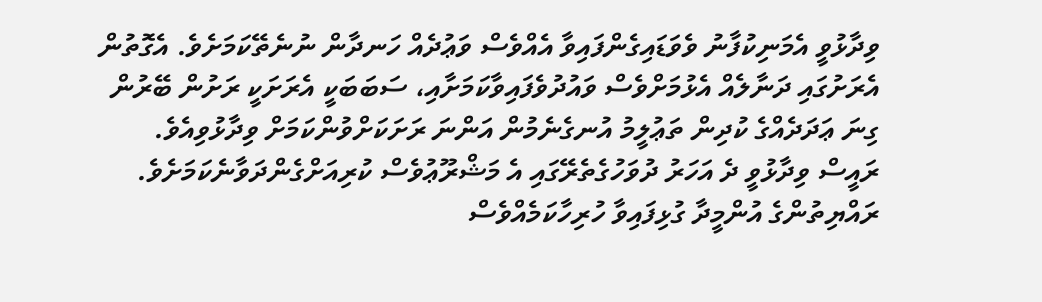ވިދާޅުވީ އެމަނިކުފާނު ވެވަޑައިގެންފައިވާ އެއްވެސް ވަޢުދެއް ހަނދާން ނުނެތޭކަމަށެވެ. އެގޮތުން އެރަށުގައި ދަނާލެއް އެޅުމަށްވެސް ވައުދުވެފައިވާކަމަށާއި، ސަބަބަކީ އެރަށަކީ ރަށުން ބޭރުން ގިނަ ޢަދަދެއްގެ ކުދިން ތަޢުލީމު އުނގެނެމުން އަންނަ ރަށަކަށްވުންކަމަށް ވިދާޅުވިއެވެ. ރައީސް ވިދާޅުވީ ދެ އަހަރު ދުވަހުގެތެރޭގައި އެ މަޝްރޫޢުވެސް ކުރިއަށްގެންދަވާނެކަމަށެވެ.
ރައްޔިތުންގެ އުންމީދާ ގުޅިފައިވާ ހުރިހާކަމެއްވެސް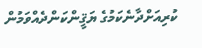ކުރިއަށްދާނެކަމުގެ ޔަޤީންކަންދެއްވަމުން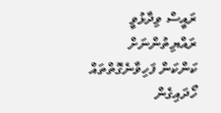ރައީސް ވިދާޅުވީ ރައްޔިތުންނަށް ކަންކަން ފަހިވާނެގޮތްތައް ހޯދައިގެން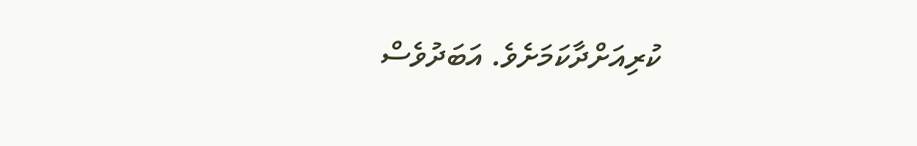ކުރިއަށްދާކަމަށެވެ. އަބަދުވެސް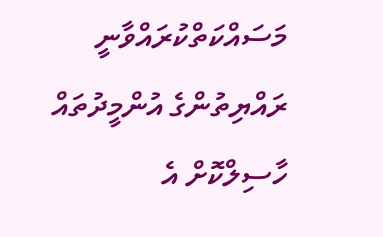މަސައްކަތްކުރައްވާނީ ރައްޔިތުންގެ އުންމީދުތައް ހާސިލްކޮށް އެ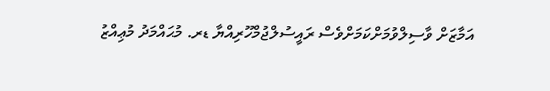އަމާޒަށް ވާސިލްވުމަށްކަމަށްވެސް ރައީސުލްޖުމްހޫރިއްޔާ ޑރ. މުޙައްމަދު މުޢިއްޒު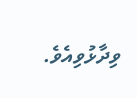ވިދާޅުވިއެވެ.